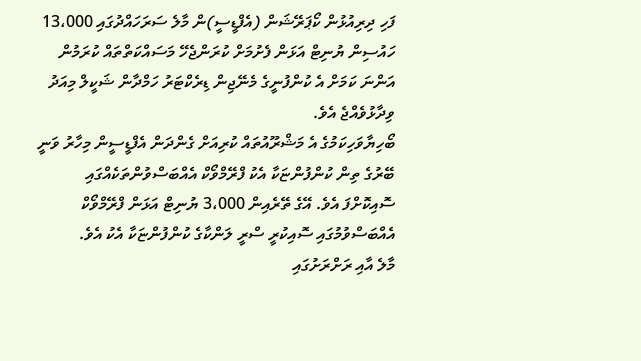ފަހި ދިރިއުޅުން ކޯޕަރޭޝަން (އެފްޑީސީ)ން މާލެ ސަރަހައްދުގައި 13،000 ހައުސިން ޔުނިޓް އަޅަން ފެށުމަށް ކުރަންޖެހޭ މަސައްކަތްތައް ކުރަމުން އަންނަ ކަމަށް އެ ކުންފުނީގެ މެނޭޖިން ޑިރެކްޓަރު ހަމްދާން ޝަކީލް މިއަދު ވިދާޅުވެއްޖެ އެވެ.
ބޯހިޔާވަހިކަމުގެ އެ މަޝްރޫއުތައް ކުރިއަށް ގެންދަން އެފްޑީސީން މިހާރު ވަނީ ބޭރުގެ ތިން ކުންފުންޏަކާ އެކު ފްރޭމްވޯކް އެއްބަސްވުންތަކެއްގައި ސޮއިކޮށްފަ އެވެ. އޭގެ ތޭރެއިން 3،000 ޔުނިޓް އަޅަން ފްރޭމްވޯކް އެއްބަސްވުމުގައި ސޮއިކުރީ ސްރީ ލަންކާގެ ކުންފުންޏަކާ އެކު އެވެ.
މާލެ އާއި ރަށްރަށުގައި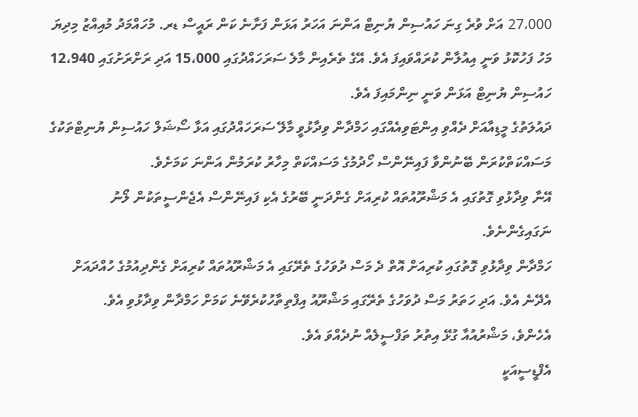27،000 އަށް ވުރެ ގިނަ ހައުސިން ޔުނިޓް އަންނަ އަހަރު އަޅަން ފަށާނެ ކަން ރައީސް ޑރ. މުހައްމަދު މުއިއްޒު މިދިޔަ މަހު ފަހުކޮޅު ވަނީ އިއުލާން ކުރައްވައިފަ އެވެ. އޭގެ ތެރެއިން މާލެ ސަރަހައްދުގައި 15،000 އަދި ރަށްރަށުގައި 12،940 ހައުސިން ޔުނިޓް އަޅަން ވަނީ ނިންމައިފަ އެވެ.
ދައުލަތުގެ މީޑިއާއަށް ދެއްވި އިންޓަވިއެއްގައި ހަމްދާން ވިދާޅުވީ މާލޭ ސަރަހައްދުގައި އަޅާ ސޯޝަލް ހައުސިން ޔުނިޓްތަކުގެ މަސައްކަތްކުރަން ބޭނުންވާ ފައިނޭންސް ހޯދުމުގެ މަސައްކަތް މިހާރު ކުރަމުން އަންނަ ކަމަށެވެ.
އޭނާ ވިދާޅުވި ގޮތުގައި އެ މަޝްރޫއުތައް ކުރިއަށް ގެންދަނީ ބޭރުގެ އެކި ފައިނޭންސް އެޖެންސީތަކުން ލޯނު ނަގައިގެންނެވެ.
ހަމްދާން ވިދާޅުވި ގޮތުގައި ކުރިއަށް އޮތް ދެ މަސް ދުވަހުގެ ތެރޭގައި އެ މަޝްރޫއުތައް ކުރިއަށް ގެންދިއުމުގެ ހުއްދައަށް އެދޭނެ އެވެ. އަދި ހަތަރު މަސް ދުވަހުގެ ތެރޭގައި މަޝްރޫއު އިފްތިތާހުކުރެވޭނެ ކަމަށް ހަމްދާން ވިދާޅުވި އެވެ.
އެހެންވެ، މަޝްރުއުއާ ގުޅޭ އިތުރު ތަފްސީލެއް ނުދެއްވަ އެވެ.
އެފްޑީސީއަކީ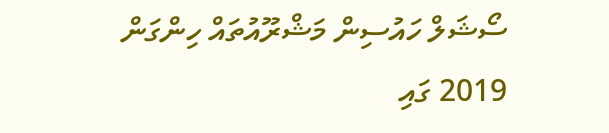ސޯޝަލް ހައުސިން މަޝްރޫއުތައް ހިންގަން 2019 ގައި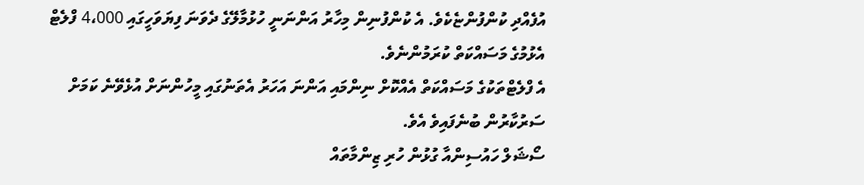އުފެއްދި ކުންފުންޏެކެވެ. އެ ކުންފުނިން މިހާރު އަންނަނީ ހުޅުމާލޭގެ ދެވަނަ ފިޔަވަހީގައި 4،000 ފްލެޓް އެޅުމުގެ މަސައްކަތް ކުރަމުންނެވެ.
އެ ފްލެޓްތަކުގެ މަސައްކަތް އެއްކޮށް ނިންމައި އަންނަ އަހަރު އެތަނުގައި މީހުންނަށް އުޅެވޭނެ ކަމަށް ސަރުކާރުން ބުނެފައިވެ އެވެ.
ސޯޝަލް ހައުސިންއާ ގުޅުން ހުރި ޒިންމާތައް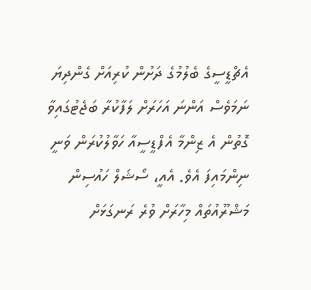އެޗްޑީސީގެ ބެލުމުގެ ދަށުން ކުރިއަށް ގެންދިޔަ ނަމަވެސް އަންނަ އަހަރަށް ލަފާކުރާ ބަޖެޓުގައިވާ ގޮތުން އެ ޒިންމާ އެފްޑީސީއާ ހަވާލުކުރަން ވަނީ ނިންމައިފަ އެވެ. އެއީ، ސޯޝަލް ހައުސިން މަޝްރޫއުތައް މިހާރަށް ވުރެ ރަނގަޅަށް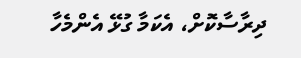ދިރާސާކޮށް، އެކަމާ ގުޅޭ އެންމެހާ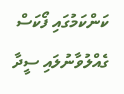ކަންކަމުގައި ފޯކަސް ގެއްލުވާނުލައި ސީދާ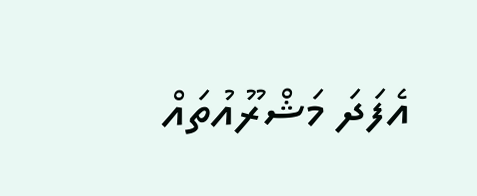އެފަދަ މަޝްރޫއުތައް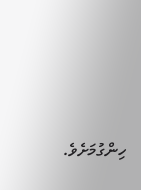ހިންގުމަށެވެ.